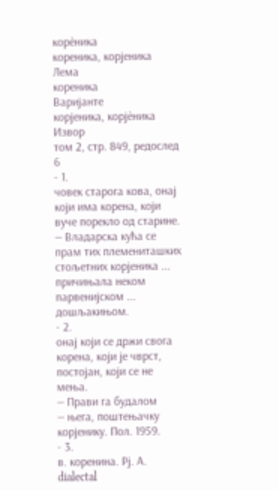корѐника
кореника, корјеника
Лема
кореника
Варијанте
корјеника, корјѐника
Извор
том 2, стр. 849, редослед 6
- 1.
човек старога кова, онај који има корена, који вуче порекло од старине.
— Владарска кућа се прам тих племениташких стољетних корјеника ... причињала неком парвенијском ... дошљакињом.
- 2.
онај који се држи свога корена, који је чврст, постојан, који се не мења.
— Прави га будалом
— њега, поштењачку корјенику. Пол. 1959.
- 3.
в. коренина. Рј. А.
dialectal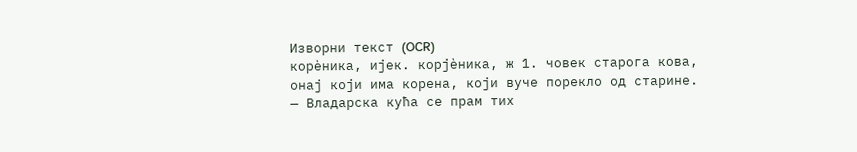Изворни текст (OCR)
корѐника, ијек. корјѐника, ж 1. човек старога кова, онај који има корена, који вуче порекло од старине. — Владарска кућа се прам тих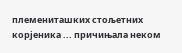племениташких стољетних корјеника ... причињала неком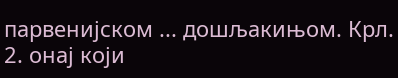парвенијском ... дошљакињом. Крл. 2. онај који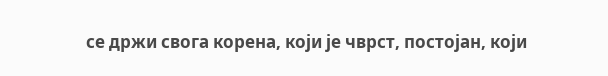се држи свога корена, који је чврст, постојан, који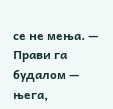се не мења. — Прави га будалом — њега,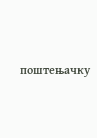поштењачку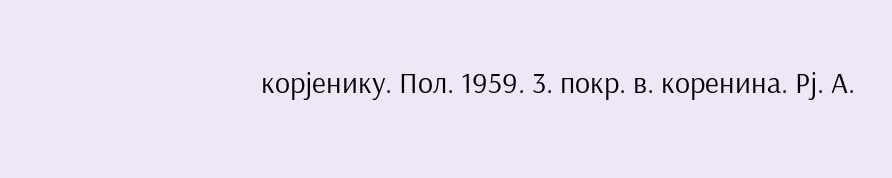корјенику. Пол. 1959. 3. покр. в. коренина. Рј. А.